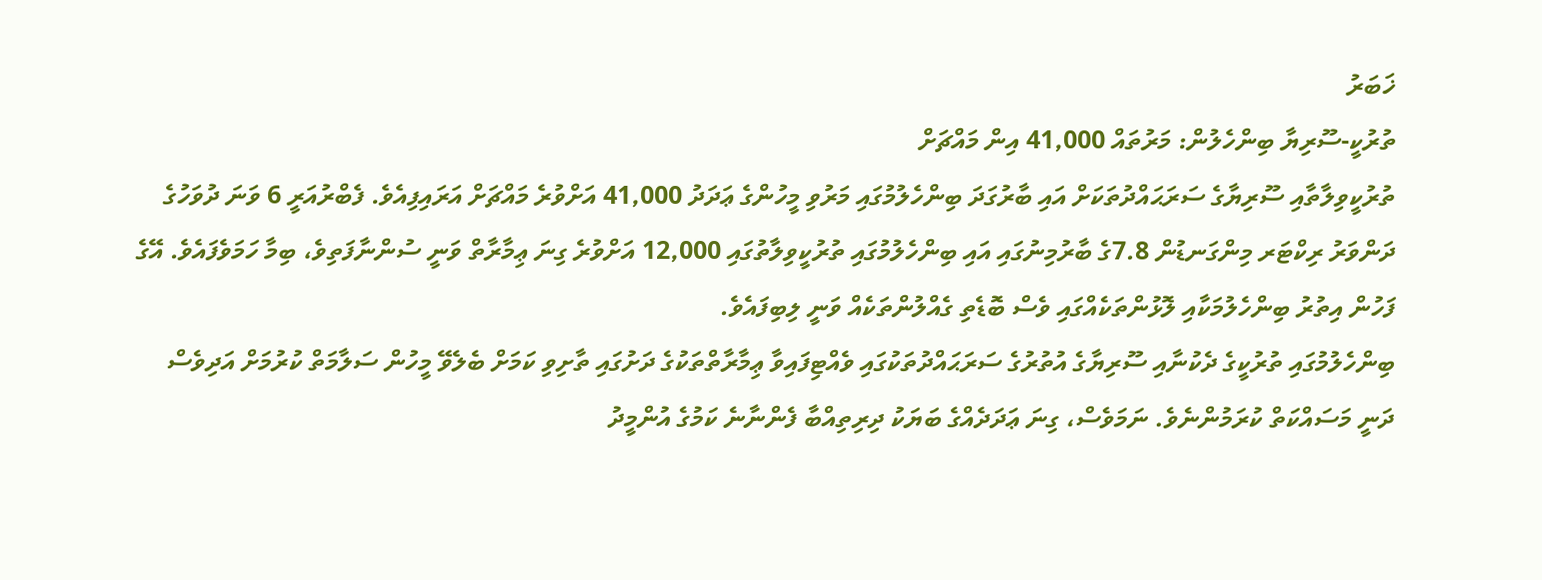ޚަބަރު
ތުރުކީ-ސޫރިޔާ ބިންހެލުން: މަރުތައް 41,000 އިން މައްޗަށް
ތުރުކީވިލާތާއި ސޫރިޔާގެ ސަރަޙައްދުތަކަށް އައި ބާރުގަދަ ބިންހެލުމުގައި މަރުވި މީހުންގެ ޢަދަދު 41,000 އަށްވުރެ މައްޗަށް އަރައިފިއެވެ. ފެބްރުއަރީ 6 ވަނަ ދުވަހުގެ ދަންވަރު ރިކްޓަރ މިންގަނޑުން 7.8ގެ ބާރުމިނުގައި އައި ބިންހެލުމުގައި ތުރުކީވިލާތުގައި 12,000 އަށްވުރެ ގިނަ ޢިމާރާތް ވަނީ ސުންނާފަތިވެ، ބިމާ ހަމަވެފައެވެ. އޭގެ ފަހުން އިތުރު ބިންހެލުމަކާއި ލޮޅުންތަކެއްގައި ވެސް ބޮޑެތި ގެއްލުންތަކެއް ވަނީ ލިބިފައެވެ.
ބިންހެލުމުގައި ތުރުކީގެ ދެކުނާއި ސޫރިޔާގެ އުތުރުގެ ސަރަޙައްދުތަކުގައި ވެއްޓިފައިވާ ޢިމާރާތްތަކުގެ ދަށުގައި ތާށިވި ކަމަށް ބެލެވޭ މީހުން ސަލާމަތް ކުރުމަށް އަދިވެސް ދަނީ މަސައްކަތް ކުރަމުންނެވެ. ނަމަވެސް، ގިނަ ޢަދަދެއްގެ ބަޔަކު ދިރިތިއްބާ ފެންނާނެ ކަމުގެ އުންމީދު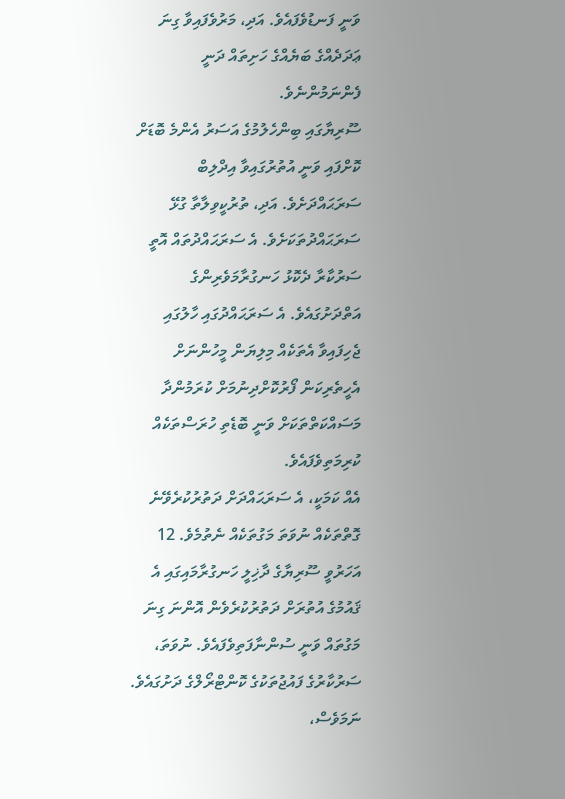ވަނީ ފަނޑުވެފައެވެ. އަދި، މަރުވެފައިވާ ގިނަ ޢަދަދެއްގެ ބަޔެއްގެ ހަށިތައް ދަނީ ފެންނަމުންނެވެ.
ސޫރިޔާގައި ބިންހެލުމުގެ އަސަރު އެންމެ ބޮޑަށް ކޮށްފައި ވަނީ އުތުރުގައިވާ އިދްލިބް ސަރަޙައްދަށެވެ. އަދި، ތުރުކީވިލާތާ ގުޅޭ ސަރަޙައްދުތަކަށެވެ. އެ ސަރަޙައްދުތައް އޮތީ ސަރުކާރާ ދެކޮޅު ހަނގުރާމަވެރިންގެ އަތްދަށުގައެވެ. އެ ސަރަޙައްދުގައި ހާލުގައި ޖެހިފައިވާ އެތަކެއް މިލިޔަން މީހުންނަށް އެހީތެރިކަން ފޯރުކޮށްދިނުމަށް ކުރަމުންދާ މަސައްކަތްތަކަށް ވަނީ ބޮޑެތި ހުރަސްތަކެއް ކުރިމަތިވެފައެވެ.
އެއް ކަމަކީ، އެ ސަރަޙައްދަށް ދަތުރުކުރެވޭނެ ގޮތްތަކެއް ނުވަތަ މަގުތަކެއް ނެތުމެވެ. 12 އަހަރުވީ ސޫރިޔާގެ ދާޚިލީ ހަނގުރާމައިގައި އެ ޤައުމުގެ އުތުރަށް ދަތުރުކުރެވެން އޮންނަ ގިނަ މަގުތައް ވަނީ ސުންނާފަތިވެފައެވެ. ނުވަތަ، ސަރުކާރުގެ ފައުޖުތަކުގެ ކޮންޓްރޯލްގެ ދަށުގައެވެ. ނަމަވެސް،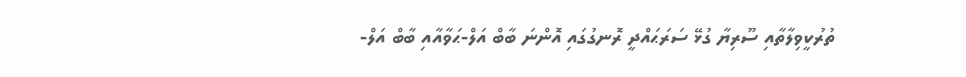ތުރުކީވިލާތާއި ސޫރިޔާ ގުޅޭ ސަރަޙައްދީ ރޮނގުގައި އޮންނަ ބާބް އަލް-ޙަވާއާއި ބާބް އަލް-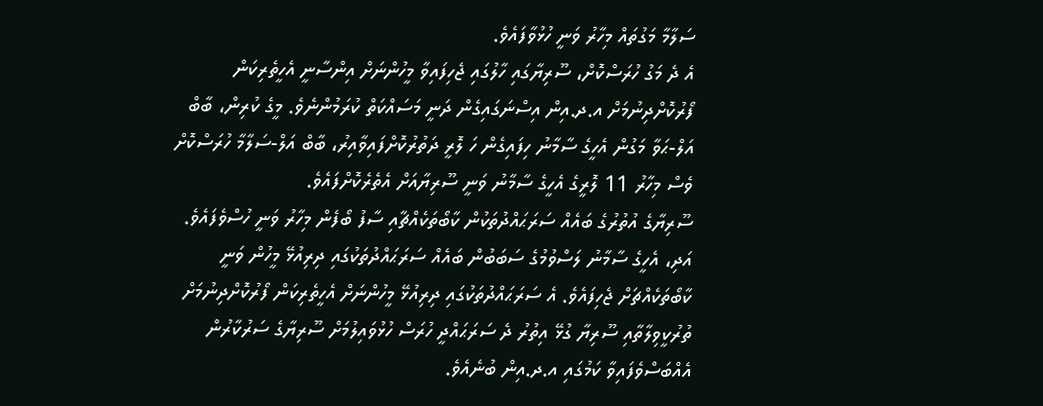ސަލާމާ މަގުތައް މިހާރު ވަނީ ހުޅުވާފައެވެ.
އެ ދެ މަގު ހުރަސްކޮށް، ސޫރިޔާގައި ހާލުގައި ޖެހިފައިވާ މީހުންނަށް އިންސާނީ އެހީތެރިކަން ފޯރުކޮށްދިނުމަށް އ.ދ.އިން އިސްނަގައިގެން ދަނީ މަސައްކަތް ކުރަމުންނެވެ. މީގެ ކުރިން، ބާބް އަލް-ޙަވާ މަގުން އެހީގެ ސާމާނު ހިފައިގެން ހަ ލޮރީ ދަތުރުކޮށްފައިވާއިރު، ބާބް އަލް-ސަލާމާ ހުރަސްކޮށް ވެސް މިހާރު 11 ލޮރީގެ އެހީގެ ސާމާނު ވަނީ ސޫރިޔާއަށް އެތެރެކޮށްފައެވެ.
ސޫރިޔާގެ އުތުރުގެ ބައެއް ސަރަޙައްދުތަކުން ކާބޯތަކެއްޗާއި ސާފު ބޯފެން މިހާރު ވަނީ ހުސްވެފައެވެ. އަދި، އެހީގެ ސާމާނު ލަސްވުމުގެ ސަބަބުން ބައެއް ސަރަޙައްދުތަކުގައި ދިރިއުޅޭ މީހުން ވަނީ ކާބޯތަކެއްޗަށް ޖެހިފައެވެ. އެ ސަރަޙައްދުތަކުގައި ދިރިއުޅޭ މީހުންނަށް އެހީތެރިކަން ފޯރުކޮށްދިނުމަށް ތުރުކީވިލާތާއި ސޫރިޔާ ގުޅޭ އިތުރު ދެ ސަރަޙައްދީ ހުރަސް ހުޅުވައިލުމަށް ސޫރިޔާގެ ސަރުކާރުން އެއްބަސްވެފައިވާ ކަމުގައި އ.ދ.އިން ބުނެއެވެ.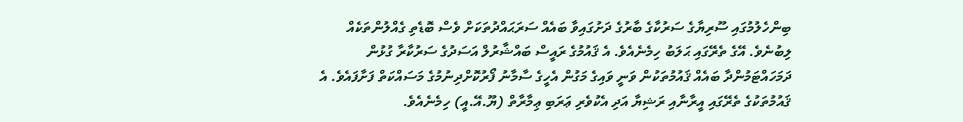ބިންހެލުމުގައި ސޫރިޔާގެ ސަރުކާގެ ބާރުގެ ދަށުގައިވާ ބައެއް ސަރަޙައްދުތަކަށް ވެސް ބޮޑެތި ގެއްލުންތަކެއް ލިބުނެވެ. އޭގެ ތެރޭގައި ޙަލަބު ހިމެނެއެވެ. އެ ޤައުމުގެ ރައީސް ބައްޝާރުލް އަސަދުގެ ސަރުކާރާ ގުޅުން ދަމަހައްޓަމުންދާ ބައެއް ޤައުމުތަކުން ވަނީ ވައިގެ މަގުން އެހީގެ ސާމާނު ފޯރުކޮށްދިނުމުގެ މަސައްކަތް ފަށާފައެވެ. އެ ޤައުމުތަކުގެ ތެރޭގައި އީރާނާއި ރަޝިޔާ އަދި އެކުވެރި ޢަރަބި ޢިމާރާތް (ޔޫ.އޭ.އީ) ހިމެނެއެވެ.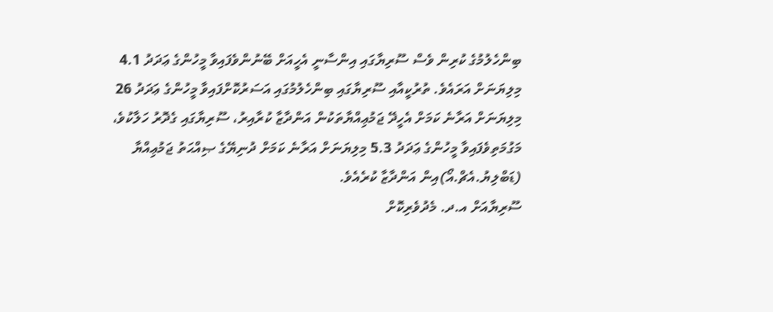ބިންހެލުމުގެ ކުރިން ވެސް ސޫރިޔާގައި އިންސާނީ އެހީއަށް ބޭނުންވެފައިވާ މީހުންގެ ޢަދަދު 4.1 މިލިޔަނަށް އަރައެވެ. ތުރުކީއާއި ސޫރިޔާގައި ބިންހެލުމުގައި އަސަރުކޮށްފައިވާ މީހުންގެ ޢަދަދު 26 މިލިޔަނަށް އަރާނެ ކަމަށް އެހީދޭ ޖަމުޢިއްޔާތަކުން އަންދާޒާ ކުރާއިރު، ސޫރިޔާގައި ގެދޮރު ހަލާކުވެ، މަގުމަތިވެފައިވާ މީހުންގެ ޢަދަދު 5.3 މިލިޔަނަށް އަރާނެ ކަމަށް ދުނިޔޭގެ ޞިއްޙަތު ޖަމުޢިއްޔާ (ޑަބްލިޔު.އެޗް.އޯ)އިން އަންދާޒާ ކުރެއެވެ.
ސޫރިޔާއަށް އ.ދ. މެދުވެރިކޮށް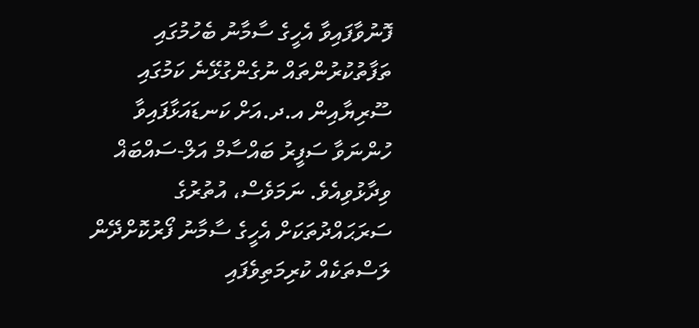ފޮނުވާފައިވާ އެހީގެ ސާމާނު ބެހުމުގައި ތަފާތުކުރުންތައް ނުގެންގުޅޭނެ ކަމުގައި ސޫރިޔާއިން އ.ދ.އަށް ކަނޑައަޅާފައިވާ ހުންނަވާ ސަފީރު ބައްސާމް އަލް-ސައްބަޣް ވިދާޅުވިއެވެ. ނަމަވެސް، އުތުރުގެ ސަރަޙައްދުތަކަށް އެހީގެ ސާމާނު ފޯރުކޮށްދޭން ލަސްތަކެއް ކުރިމަތިވެފައި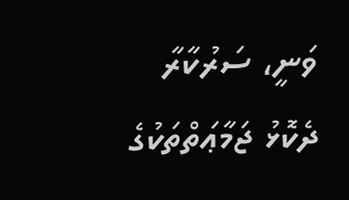ވަނީ، ސަރުކާރާ ދެކޮޅު ޖަމާޢަތްތަކުގެ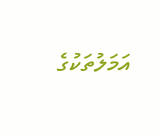އަމަލުތަކުގެ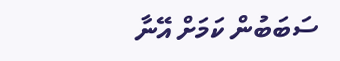ސަބަބުން ކަމަށް އޭނާ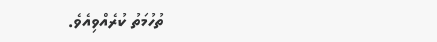ތުހުމަތު ކުރެއްވިއެވެ.